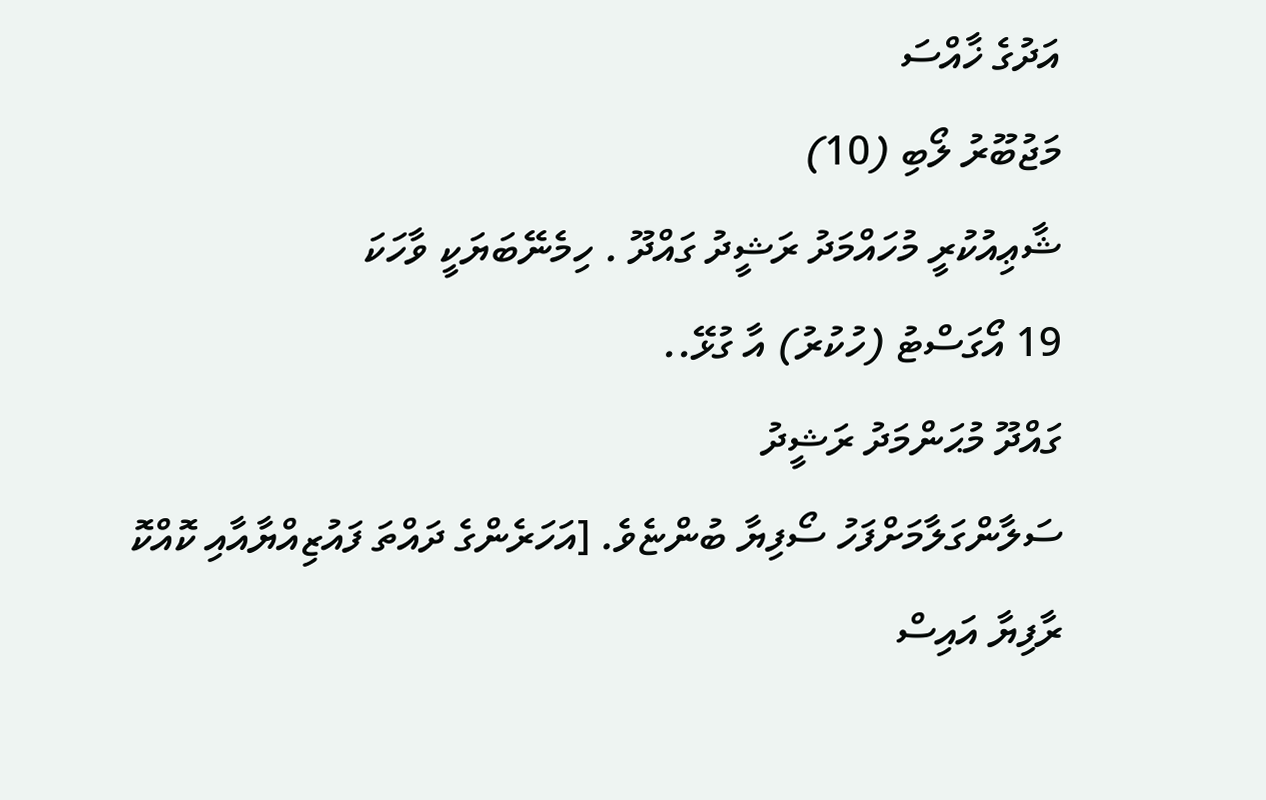އަދުގެ ޚާއްސަ
މަޖުބޫރު ލޯބި (10)
ޝާޢިއުކުރީ މުހައްމަދު ރަޝީދު ގައްދޫ . ހިމެނޭބަޔަކީ ވާހަކަ
19 އޯގަސްޓު (ހުކުރު) އާ ގުޅޭ..
ގައްދޫ މުޙަންމަދު ރަޝީދު
ސަލާންގަލާމަށްފަހު ސޯފިޔާ ބުންޏެވެ. [އަހަރެންގެ ދައްތަ ފައުޒިއްޔާއާއި ކޮއްކޮ ރާފިޔާ އައިސް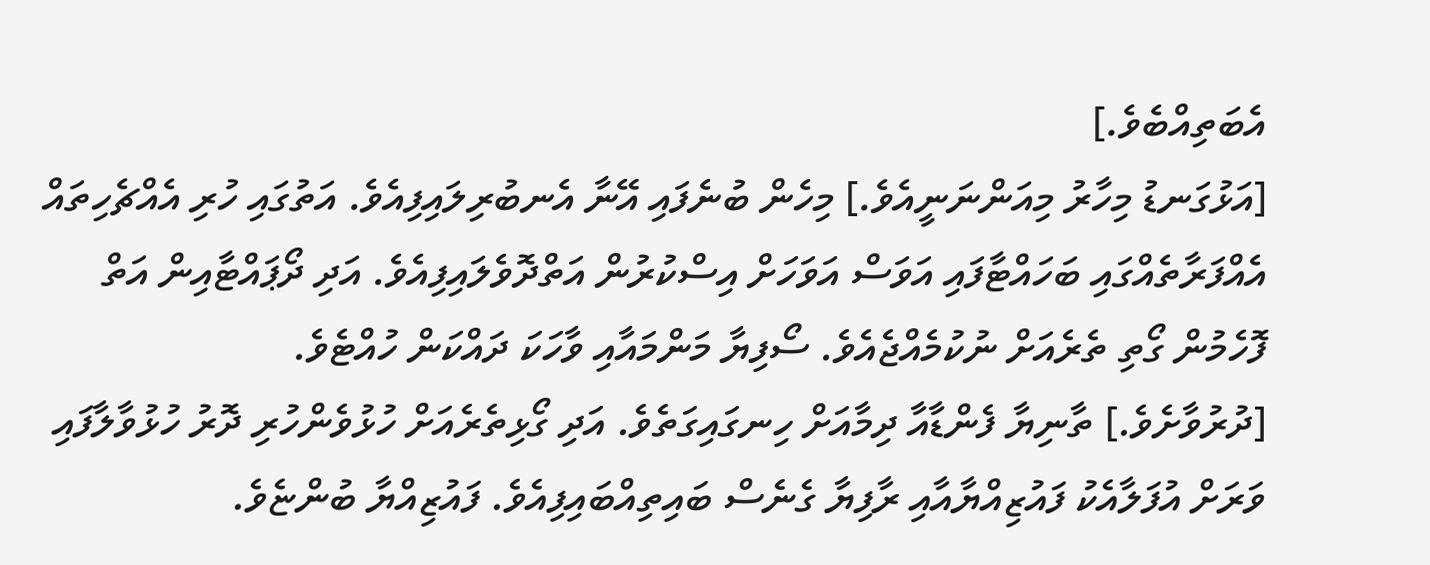އެބަތިއްބެވެ.]
[އަޅުގަނޑު މިހާރު މިއަންނަނީއެވެ.] މިހެން ބުނެފައި އޭނާ އެނބުރިލައިފިއެވެ. އަތުގައި ހުރި އެއްޗެހިތައް އެއްފަރާތެއްގައި ބަހައްޓާފައި އަވަސް އަވަހަށް އިސްކުރުން އަތްދޮވެލައިފިއެވެ. އަދި ދޯޕައްޓާއިން އަތް ފޮހެމުން ގޯތި ތެރެއަށް ނުކުމެއްޖެއެވެ. ސޯފިޔާ މަންމައާއި ވާހަކަ ދައްކަން ހުއްޓެވެ.
[ދުރުވާށެވެ.] ތާނިޔާ ފެންޑާއާ ދިމާއަށް ހިނގައިގަތެވެ. އަދި ގޯޅިތެރެއަށް ހުޅުވެންހުރި ދޮރު ހުޅުވާލާފައި ވަރަށް އުފަލާއެކު ފައުޒިއްޔާއާއި ރާފިޔާ ގެނެސް ބައިތިއްބައިފިއެވެ. ފައުޒިއްޔާ ބުންޏެވެ.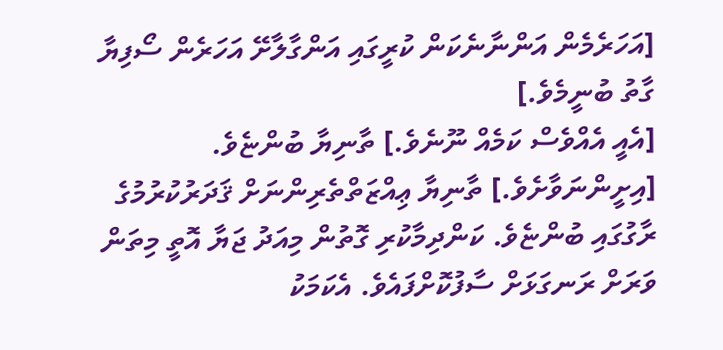[އަހަރެމެން އަންނާނެކަން ކުރީގައި އަންގާލާށޭ އަހަރެން ސޯފިޔާ ގާތު ބުނީމެވެ.]
[އެއީ އެއްވެސް ކަމެއް ނޫނެވެ.] ތާނިޔާ ބުންޏެވެ.
[އިށީންނަވާށެވެ.] ތާނިޔާ ޢިއްޒަތްތެރިންނަށް ޤަދަރުކުރުމުގެ ރާގުގައި ބުންޏެވެ. ކަންދިމާކުރި ގޮތުން މިއަދު ޖަޔާ އޮތީ މިތަން ވަރަށް ރަނގަޅަށް ސާފުކޮށްފައެވެ. އެކަމަކު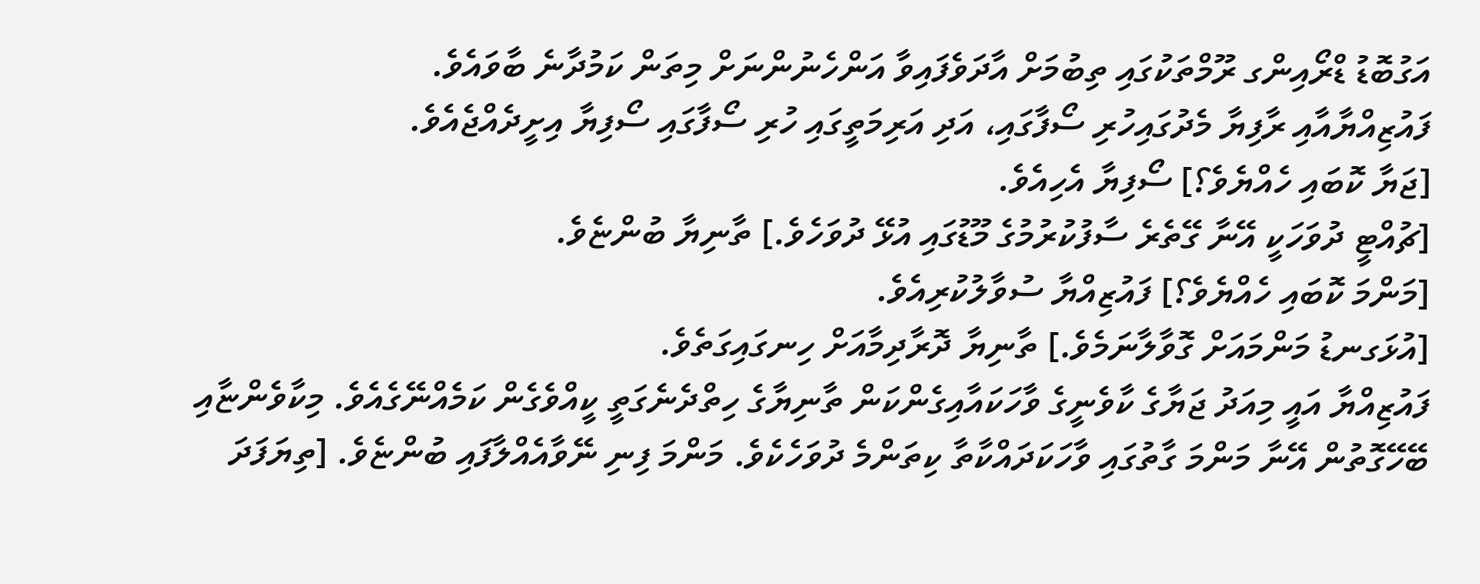އަގުބޮޑު ޑްރޯއިންގ ރޫމްތަކުގައި ތިބުމަށް އާދަވެފައިވާ އަންހެނުންނަށް މިތަން ކަމުދާނެ ބާވައެވެ.
ފައުޒިއްޔާއާއި ރާފިޔާ މެދުގައިހުރި ސޯފާގައި، އަދި އަރިމަތީގައި ހުރި ސޯފާގައި ސޯފިޔާ އިށީދެއްޖެއެވެ.
[ޖަޔާ ކޮބައި ހެއްޔެވެ؟] ސޯފިޔާ އެހިއެވެ.
[ޗުއްޓީ ދުވަހަކީ އޭނާ ގޭތެރެ ސާފުކުރުމުގެ މޫޑުގައި އުޅޭ ދުވަހެވެ.] ތާނިޔާ ބުންޏެވެ.
[މަންމަ ކޮބައި ހެއްޔެވެ؟] ފައުޒިއްޔާ ސުވާލުކުރިއެވެ.
[އުޅަގނޑު މަންމައަށް ގޮވާލާނަމެވެ.] ތާނިޔާ ދޮރާދިމާއަށް ހިނގައިގަތެވެ.
ފައުޒިއްޔާ އައީ މިއަދު ޖަޔާގެ ކާވެނީގެ ވާހަކައާއިގެންކަން ތާނިޔާގެ ހިތްދެނެގަތީ ކީއްވެގެން ކަމެއްނޭގެއެވެ. މިކާވެންޏާއި ބޭހޭގޮތުން އޭނާ މަންމަ ގާތުގައި ވާހަކަދައްކާތާ ކިތަންމެ ދުވަހެކެވެ. މަންމަ ފިނި ނޭވާއެއްލާފައި ބުންޏެވެ. [ތިޔަފަދަ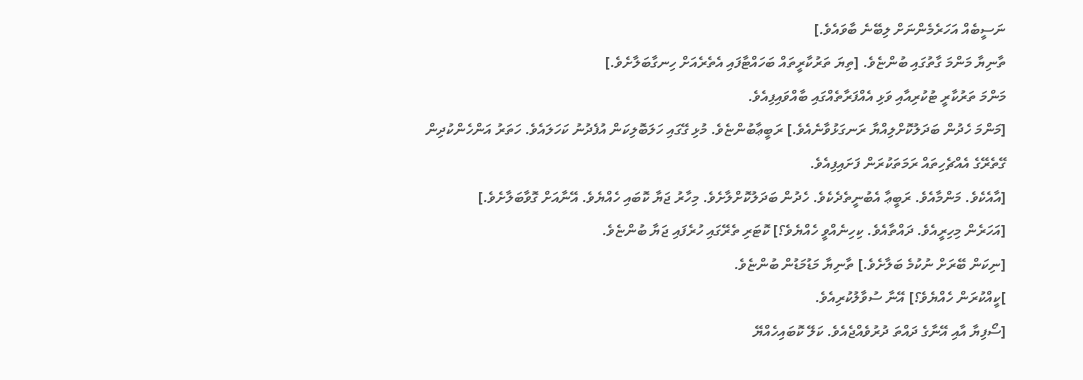ނަސީބެއް އަހަރެމެންނަށް ލިބޭނެ ބާވައެވެ.]
ތާނިޔާ މަންމަ ގާތުގައި ބުންޏެވެ. [ތިޔަ ތަރުކާރީތައް ބަހައްޓާފައި އެތެރެއަށް ހިނގާބަލާށެވެ.]
މަންމަ ތަރުކާރީ ޓުކުރިއާއި ވަޅި އެއްފަރާތެއްގައި ބާއްވައިފިއެވެ.
[މަންމަ ހެދުން ބަދަލުކޮށްލިއްޔާ ރަނގަޅުވާނެއެވެ.] ރަބީޢާބުންޏެވެ. މުޅި ގޭގައި ހަލަބޮލިކަން އުފެދުނު ކަހަލައެވެ. ހަތަރު އަންހެންކުދިން ގޭތެރޭގެ އެއްޗެހިތައް ރަމަތަކުރަން ފަށައިފިއެވެ.
[އާއެކެވެ. މަންމާއެވެ. ރަބީޢާ އެބުނީތެދެކެވެ. ހެދުން ބަދަލުކޮށްލާށެވެ. މިހާރު ޖަޔާ ކޮބައި ހެއްޔެވެ. އޭނާއަށް ގޮވާބަލާށެވެ.]
[އަހަރެން މިހިރީއެވެ. ދައްތާއެވެ. ކިހިނެއްވީ ހެއްޔެވެ؟] ކޮޓަރި ތެރޭގައި ހުރެފައި ޖަޔާ ބުންޏެވެ.
[ނިކަން ބޭރަށް ނުކުމެ ބަލާށެވެ.] ތާނިޔާ މަޑުމަޑުން ބުންޏެވެ.
]ކީއްކުރަން ހެއްޔެވެ؟] އޭނާ ސުވާލުކުރިއެވެ.
[ސޯފިޔާ އާއި އޭނާގެ ދައްތަ ދުރުވެއްޖެއެވެ. ކަލޭ ކޮބައިހެއްޔޭ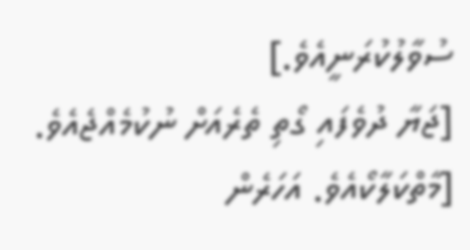ސުވާލުކުރަނީއެވެ.]
[ޖަޔާ ދުވެފައި ގޯތި ތެރެއަށް ނުކުމެއްޖެއެވެ. [މާތްކަލާކޯއެވެ. އަހަރެން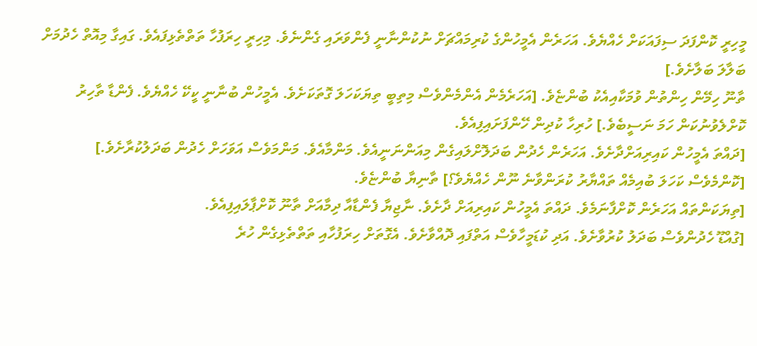މީހިރީ ކޮންފަދަ ސިފައަކަށް ހެއްޔެވެ. އަހަރެން އެމީހުންގެ ކުރިމައްޗަށް ނުކުންނާނީ ފެންވަރައި ގެންނެވެ. މިހިރީ ހިރަފުހާ ތަތްތެޅިފައެވެ. ގައިގާ މިއޮތް ހެދުމަށް ބަލާލަ ބަލާށެވެ.]
ތާނޫ ހިމޭން ހިންތުން ވުމަކާއިއެކު ބުންޏެވެ. [އަހަރެމެން އެންމެންވެސް މިތިބީ ތިޔަކަހަލަ ގޮތަކަށެވެ. އެމީހުން ބުނާނީ ކީކޭ ހެއްޔެވެ. ފެންޑާ ތާހިރު ކޮށްލެވުނުކަން ހަމަ ނަސީބެވެ.] ހުރިހާ ކުދިން ހޭންފަށައިފިއެވެ.
[ދައްތަ އެމީހުން ކައިރިއަށްދާށެވެ. އަހަރެން ހެދުން ބަދަލޮށްލައިގެން މިއަންނަނީއެވެ. މަންމާއެވެ. މަންމަވެސް އަވަހަށް ހެދުން ބަދަލުކުރާށެވެ.]
[ކޮންމެވެސް ކަހަލަ ބުއިމެއް ތައްޔާރު ކުރަންވާނެ ނޫން ހެއްޔެވެ؟] ތާނިޔާ ބުންޏެވެ.
[ތިޔަކަންތައް އަހަރެން ކޮށްފާނަމެވެ. ދައްތަ އެމީހުން ކައިރިއަށް ދާށެވެ. ނާޖިޔާ ފެންޑާއާ ދިމާއަށް ތާނޫ ކޮށްޕާލައިފިއެވެ.
[ގުއްޑޫ ހެދުންވެސް ބަދަލު ކުރުވާށެވެ. އަދި ކުޑަމީހާވެސް އަތްފައި ދޮއްވާށެވެ. އެގޮތަށް ހިރަފުހާއި ތަތްތެޅިގެން ހުރެ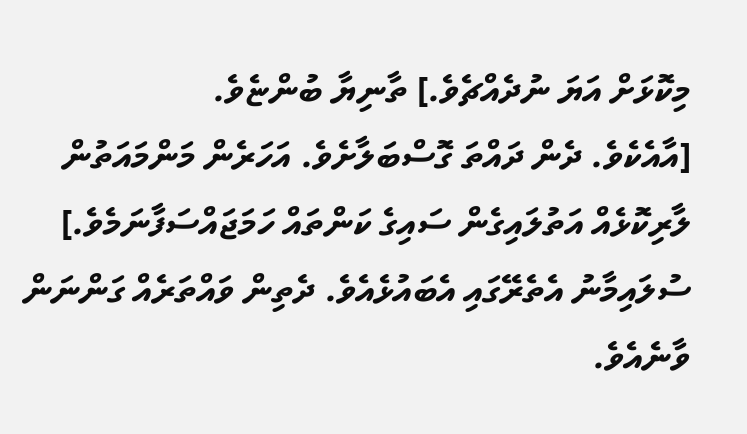މިކޮޅަށް އަޔަ ނުދެއްޗެވެ.] ތާނިޔާ ބުންޏެވެ.
[އާއެކެވެ. ދެން ދައްތަ ގޮސްބަލާށެވެ. އަހަރެން މަންމައަތުން ލާރިކޮޅެއް އަތުލައިގެން ސައިގެ ކަންތައް ހަމަޖައްސަފާނަމެވެ.]
ސުލައިމާނު އެތެރޭގައި އެބައުޅެއެވެ. ދެތިން ވައްތަރެއް ގަންނަން ވާނެއެވެ.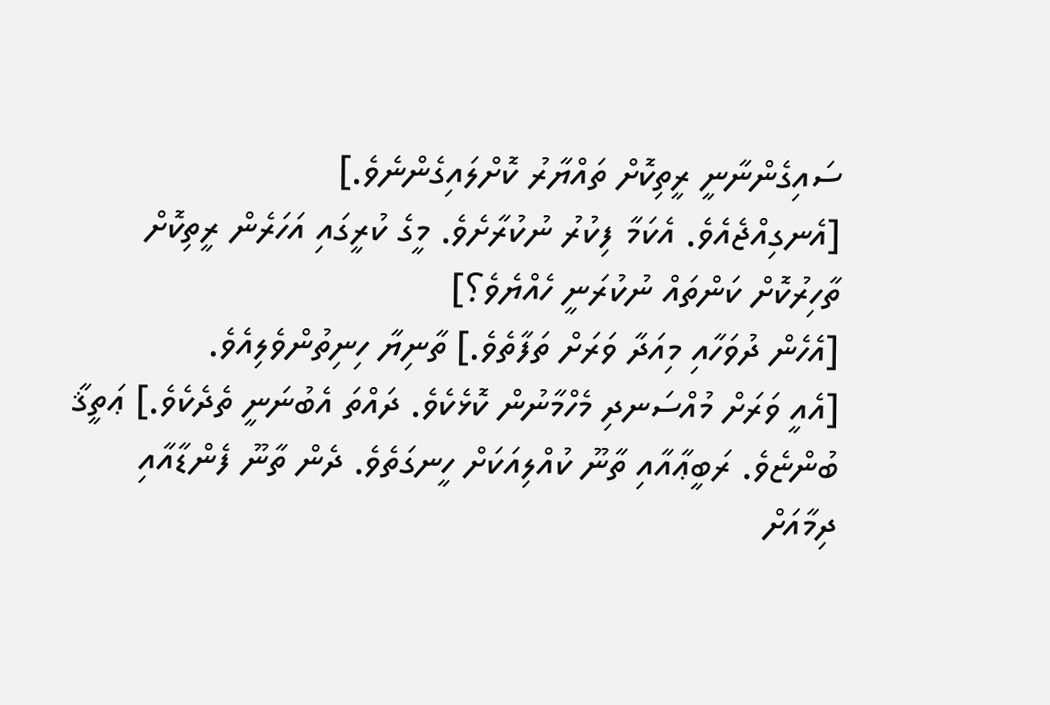ސައިގެންނާނީ ރީތިކޮށް ތައްޔާރު ކޮށްލައިގެންނެވެ.]
[އެނގިއްޖެއެވެ. އެކަމާ ފިކުރު ނުކުރާށެވެ. މީގެ ކުރީގައި އަހަރެން ރީތިކޮށް ތާހިރުކޮށް ކަންތައް ނުކުރަނީ ހެއްޔެވެ؟]
[އެހެން ދުވަހާއި މިއަދާ ވަރަށް ތަފާތެވެ.] ތާނިޔާ ހިނިތުންވެލިއެވެ.
[އެއީ ވަރަށް މުއްސަނދި މެހްމާނުން ކޮޅެކެވެ. ދައްތަ އެބުނަނީ ތެދެކެވެ.] ޢަތީޤާ ބުންޏެވެ. ރަބީޢާއާއި ތާނޫ ކުއްލިއަކަށް ހީނގަތެވެ. ދެން ތާނޫ ފެންޑާއާއި ދިމާއަށް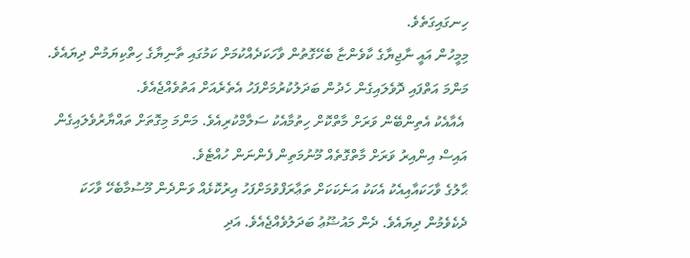ހިނގައިގަތެވެ.
މިމީހުން އައީ ނާޖިޔާގެ ކާވެންޏާ ބެހޭގޮތުން ވާހަކަދެއްކުމަށް ކަމުގައި ތާނިޔާގެ ހިތްކިޔަމުން ދިޔައެވެ. މަންމަ އަތްފައި ދޮވެލައިގެން ހެދުން ބަދަލުކުރުމަށްފަހު އެތެރެއަށް އަތުވެއްޖެއެވެ.
 އެއާއެކު އެތިންބޭން ވަރަށް މާތްކޮށް ހިތުމާއެކު ސަލާމްކުރިއެވެ. މަންމަ މިގޮތަށް ތައްޔާރުވެލައިގެން އައިސް އިންއިރު ވަރަށް މާތްގޮތެއް މޫނުމަތިން ފެންނަން ހުއްޓެވެ.
ޙާލުގެ ވާހަކައާއިއެކު އެކަކު އަނެކަކަށް ތަޢާރަފްވުމަށްފަހު އިރުކޮޅެއް ވަންދެން މޫސުމާބެހޭ ވާހަކަ ދެކެވެމުން ދިޔައެވެ. ދެން މައުޟޫޢު ބަދަލުވެއްޖެއެވެ. އަދި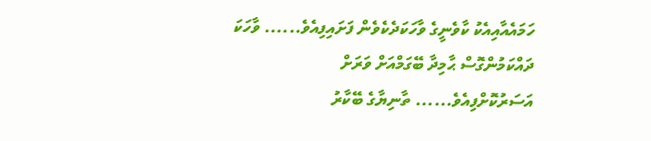ހަމައެއާއިއެކު ކާވެނީގެ ވާހަކަދެކެވެން ފަށައިފިއެވެ...... ވާހަކަ ދައްކަމުންގޮސް ޙާމިދާ ބޭގަމްއަށް ވަރަށް އަސަރުކޮށްފިއެވެ...... ތާނިޔާގެ ބޭކާރު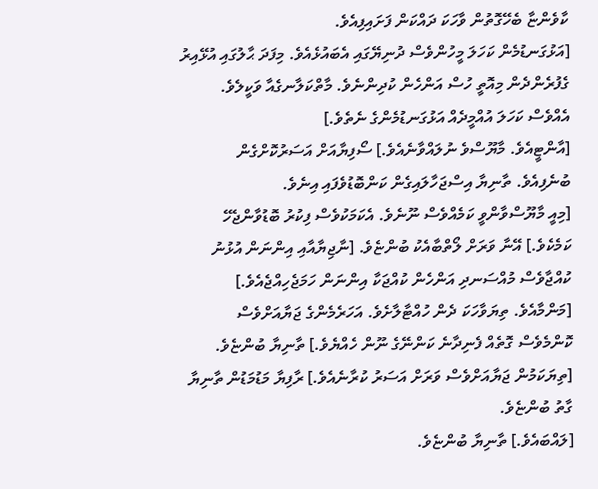ކާވެންޏާ ބެހޭގޮތުން ވާހަކަ ދައްކަން ފަށައިފިއެވެ.
[އަޅުގަނޑުމެން ކަހަލަ މީހުންވެސް ދުނިޔޭގައި އެބައުޅެއެވެ. މިފަދަ ޙާލުގައި އުޅޭއިރު ގެފުރެންދެން މިއޮތީ ހުސް އަންހެން ކުދިންނެވެ. މާތްކަލާނގެއާ ވަކީލެވެ. އެއްވެސް ކަހަލަ އުއްމީދެއް އަޅުގަނޑުމެންގެ ނެތެވެ.]
[އާންޓީއެވެ. މާޔޫސްވެ ނުލައްވާނެއެވެ.] ސޯފިޔާއަށް އަސަރުކޮށްގެން ބުނެފިއެވެ. ތާނިޔާ އިސްޖަހާލައިގެން ކަންބޮޑުވެފައި އިނެވެ.
[މިއީ މާޔޫސްވާންވީ ކަމެއްވެސް ނޫނެވެ. އެކަމަކުވެސް ފިކުރު ބޮޑުވާންޖެހޭ ކަމެކެވެ.] އޭނާ ވަރަށް ލޯތްބާއެކު ބުންޏެވެ. [ނާޖިޔާއާއި އިންނަން އުޅުނު ކުއްޖާވެސް މުއްސަނދި އަންހެން ކުއްޖަކާ އިންނަން ހަމަޖެހިއްޖެއެވެ.]
[މަންމާއެވެ. ތިޔަވާހަކަ ދެން ހުއްޓާލާށެވެ. އަހަރެމެންގެ ޖަޔާއަށްވެސް ކޮންމެވެސް ގޮތެއް ފެނިދާނެ ކަންނޭގެ ނޫން ހެއްޔެވެ.] ތާނިޔާ ބުންޏެވެ.
[ތިޔަކަމުން ޖަޔާއަށްވެސް ވަރަށް އަސަރު ކުރާނެއެވެ.] ރާފިޔާ މަޑުމަޑުން ތާނިޔާ ގާތު ބުންޏެވެ.
[ލައްބައެވެ.] ތާނިޔާ ބުންޏެވެ.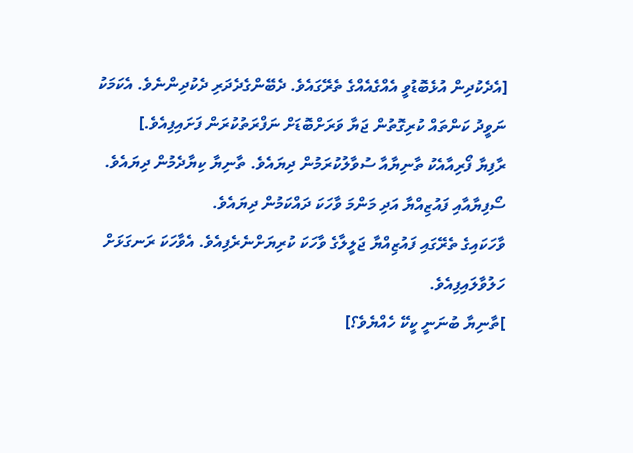[އެދެކުދިން އުޅެބޮޑުވީ އެއްގެއެއްގެ ތެރޭގައެވެ. ދެބޭންގެދެދަރި ދެކުދިންނެވެ. އެކަމަކު ނަވީދު ކަންތައް ކުރިގޮތުން ޖަޔާ ވަރަށްބޮޑަށް ނަފްރަތުކުރަން ފަށައިފިއެވެ.]
ރާފިޔާ ފޯރިއާއެކު ތާނިޔާއާ ސުވާލުކުރަމުން ދިޔައެވެ. ތާނިޔާ ކިޔާދެމުން ދިޔައެވެ. ސޯފިޔާއާއި ފައުޒިއްޔާ އަދި މަންމަ ވާހަކަ ދައްކަމުން ދިޔައެވެ.
ވާހަކައިގެ ތެރޭގައި ފައުޒިއްޔާ ޖަލީލާގެ ވާހަކަ ކުރިޔަށްނެރެފިއެވެ. އެވާހަކަ ރަނގަޅަށް ހަލުވާލައިފިއެވެ.
]ތާނިޔާ ބުނަނީ ކީކޭ ހެއްޔެވެ؟]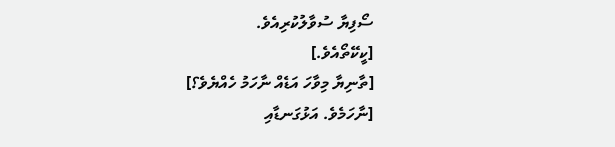ސޯފިޔާ ސުވާލުކުރިއެވެ.
[ކީކޭތޯއެވެ.]
[ތާނިޔާ މިވާހަ އަޑެއް ނާހަމު ހެއްޔެވެ؟]
[ނާހަމެވެ. އަޅުގަނޑާއި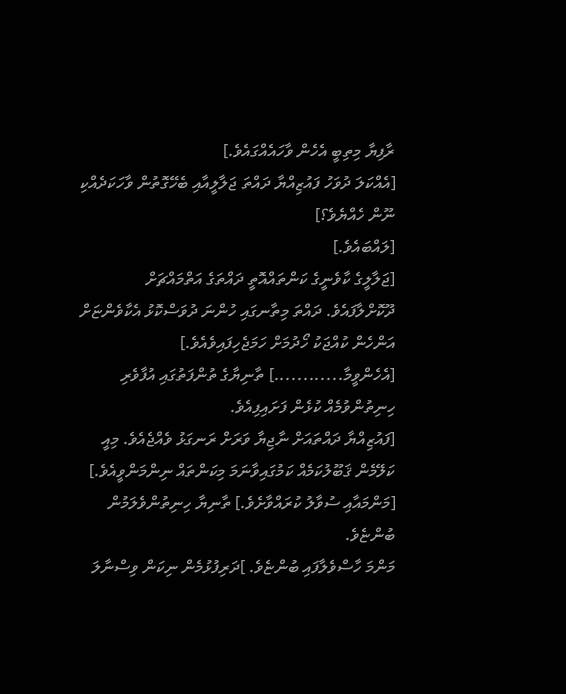ރާފިޔާ މިތިބީ އެހެން ވާހައެއްގައެވެ.]
[އެއްކަލަ ދުވަހު ފައުޒިއްޔާ ދައްތަ ޖަލާލީއާއި ބެހޭގޮތުން ވާހަކަދެއްކި ނޫން ހެއްޔެވެ؟]
[ލައްބައެވެ.]
[ޖަލާލީގެ ކާވެނީގެ ކަންތައްއޮތީ ދައްތަގެ އަތްމައްޗަށް ދޫކޮށްލާފައެވެ. ދައްތަ މިތާނގައި ހުންނަ ދުވަސްކޮޅު އެކާވެންޏަށް އަންހެން ކުއްޖަކު ހޯދުމަށް ހަމަޖެހިފައިވެއެވެ.]
[އެހެންވީމާ............] ތާނިޔާގެ ތުންފަތުގައި އުފާވެރި ހިނިތުންވުމެއް ކުޅެން ފަށައިފިއެވެ.
[ފައުޒިއްޔާ ދައްތައަށް ނާޖިޔާ ވަރަށް ރަނގަޅު ވެއްޖެއެވެ. މިއީ ކަލޭމެން ޤަބޫލުކަމެއް ކަމުގައިވާނަމަ މިކަންތައް ނިންމަންވީއެވެ.]
[މަންމައާއި ސުވާލު ކުރައްވާށެވެ.] ތާނިޔާ ހިނިތުންވެލަމުން ބުންޏެވެ.
މަންމަ ހާސްވެލާފައި ބުންޏެވެ. ]ދަރިފުޅުމެން ނިކަން ވިސްނާލަ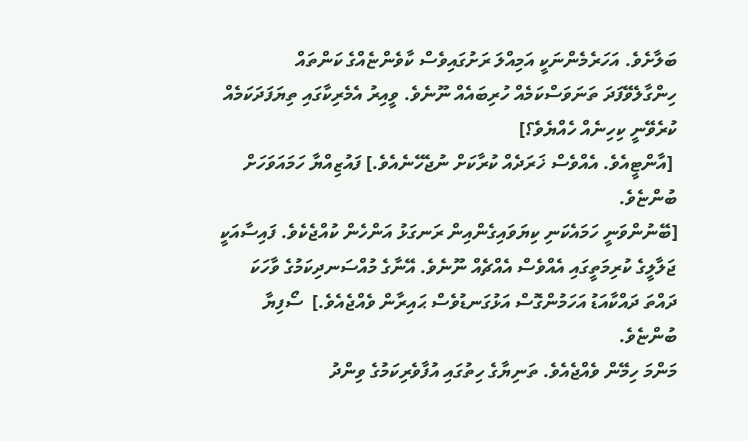ބަލާށެވެ. އަހަރެމެންނަކީ އަމިއްލަ ރަށުގައިވެސް ކާވެންޏެއްގެ ކަންތައް ހިންގާލެވޭފަދަ ތަނަވަސްކަމެއް ހުރިބައެއް ނޫނެވެ. ވީއިރު އެމެރިކާގައި ތިޔަފަދަކަމެއް ކުރެވޭނީ ކިހިނެއް ހެއްޔެވެ؟]
 [އާންޓީއެވެ. އެއްވެސް ޚަރަދެއް ކުރާކަށް ނުޖެހޭނެއެވެ.] ފައުޒިއްޔާ ހަމައަވަހަށް ބުންޏެވެ.
[ބޭނުންވަނީ ހަމައެކަނި ކިޔަވައިގެންއިން ރަނގަޅު އަންހެން ކުއްޖެކެވެ. ފައިސާއަކީ ޖަލާލީގެ ކުރިމަތީގައި އެއްވެސް އެއްޗެއް ނޫނެވެ. އޭނާގެ މުއްސަނދިކަމުގެ ވާހަކަ ދައްތަ ދައްކާއަޑު އަހަމުންގޮސް އަޅުގަނޑުވެސް ޙައިރާން ވެއްޖެއެވެ.]  ސޯފިޔާ ބުންޏެވެ.
މަންމަ ހިމޭން ވެއްޖެއެވެ. ތަނިޔާގެ ހިތުގައި އުފާވެރިކަމުގެ ވިންދު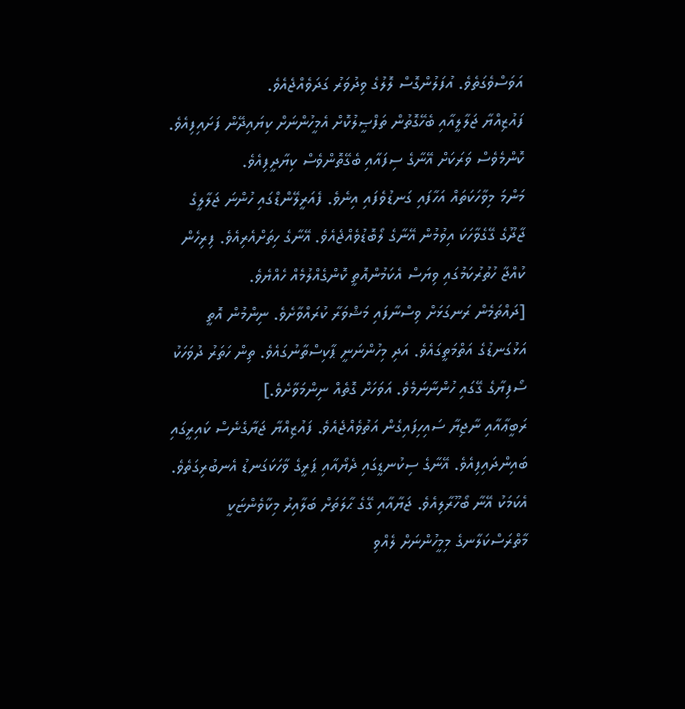އަވަސްވެގަތެވެ. އުފަލުންގޮސް ލޮލުގެ ވިދުވަރު ގަދަވެއްޖެއެވެ.
ފައުޒިއްޔާ ޖަލާލީއާއި ބެހޭގޮތުން ތަފްޞީލުކޮށް އެމީހުންނަށް ކިޔައިދޭން ފަށައިފިއެވެ. ކޮންމެވެސް ވަރަކަށް އޭނާގެ ސިފައާއި ބެގޭތޮންވެސް ކިޔާދީފިއެވެ.
މަންމަ މިވާހަކަތައް އަހާފައި ގަނޑުވެފައި އިނެވެ. ފެއަރީލޭންޑްގައި ހުންނަ ޖަލާލީގެ ޖާދޫގެ ގޭގެވާހަކަ އިވުމުން އޭނާގެ ލޯބޮޑުވެއްޖެއެވެ. އޭނާގެ ހިތަށްއެރިއެވެ. ފިރިހެން ކުއްޖާ ހުތުރުކަމުގައި ވިޔަސް އެކަމުންއޮތީ ކޮންގެއްލުމެއް ހެއްޔެވެ.
[ދައްތަމެން ރަނގަޅަށް ވިސްނާފައި މަޝްވަރާ ކުރައްވާށެވެ. ނިންމުން އޮތީ އަޅުގަނޑުގެ އަތްމަތީގައެވެ. އަދި މިހުންނަނީ ޕާކިސްތާނުގައެވެ. ތިން ހަތަރު ދުވަހަކު ސޯފިޔާގެ ގޭގައި ހުންނާނަމެވެ. އަވަހަށް ގޮތެއް ނިންމަވާށެވެ.]
ރަބީޢާއާއި ނާޖިޔާ ސައިހިފައިގެން އަތުވެއްޖެއެވެ. ފައުޒިއްޔާ ޖަޔާގެނެސް ކައިރީގައި ބައިންދައިފިއެވެ. އޭނާގެ ސިކުނޑީގައި ދެޔޯއާއި ޕަރީގެ ވާހަކަގަނޑު އެނބުރިގަތެވެ. އެކަމަކު އޭނާ ބޯހޫރާލިއެވެ. ޖަޔާއާއި ގޭގެ ޙާލަތަށް ބަލާއިރު މިކާވެންޏަކީ މާތްރަސްކަލާނގެ މިމީހުންނަށް ލެއްވި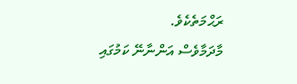ރަޙްމަތެކެވެ.
މާދަމާވެސް އަންނާނޭ ކަމުގައި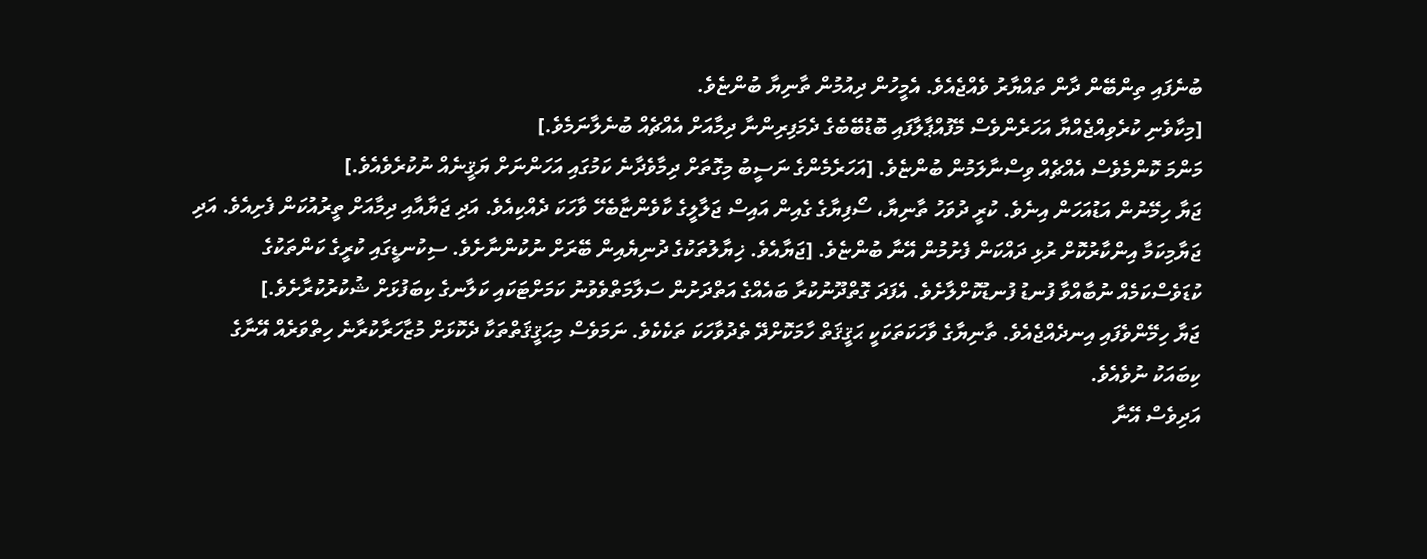ބުނެފައި ތިންބޭން ދާން ތައްޔާރު ވެއްޖެއެވެ. އެމީހުން ދިއުމުން ތާނިޔާ ބުންޏެވެ.
[މިކާވެނި ކުރެވިއްޖެއްޔާ އަހަރެންވެސް މޭފުއްޕާލާފައި ބޮޑުބޭބެގެ ދެމަފިރިންނާ ދިމާއަށް އެއްޗެއް ބުނެލާނަމެވެ.]
މަންމަ ކޮންމެވެސް އެއްޗެއް ވިސްނާލަމުން ބުންޏެވެ. [އަހަރެމެންގެ ނަސީބު މިގޮތަށް ދިމާވެދާނެ ކަމުގައި އަހަންނަށް ޔަޤީނެއް ނުކުރެވެއެވެ.]
ޖަޔާ ހިމޭނުން އަޑުއަހަން އިނެވެ. ކުރީ ދުވަހު ތާނިޔާ، ސޯފިޔާގެ ގެއިން އައިސް ޖަލާލީގެ ކާވެންޏާބެހޭ ވާހަކަ ދެއްކިއެވެ. އަދި ޖަޔާއާއި ދިމާއަށް ތީރުއުކަން ފެށިއެވެ. އަދި ޖަޔާމިކަމާ އިންކާރުކޮށް ރުޅި ދައްކަން ފެށުމުން އޭނާ ބުންޏެވެ. [ޖަޔާއެވެ. ޚިޔާލުތަކުގެ ދުނިޔެއިން ބޭރަށް ނުކުންނާށެވެ. ސިކުނޑީގައި ކުރީގެ ކަންތަކުގެ ކުޑަވެސްކަމެއް ނުބާއްވާ ފުނޑު ފުނޑުކޮށްލާށެވެ. އެފަދަ ގޮތްދޫނުކުރާ ބައެއްގެ އަތްދަށުން ސަލާމަތްވެވުނު ކަމަށްޓަކައި ކަލާނގެ ކިބަފުޅަށް ޝުކުރުކުރާށެވެ.]
ޖަޔާ ހިމޭންވެފައި އިނދެއްޖެއެވެ. ތާނިޔާގެ ވާހަކަތަކަކީ ޙަޤީޤަތް ހާމަކޮށްދޭ ތެދުވާހަކަ ތަކެކެވެ. ނަމަވެސް މިޙަޤީޤަތްތަކާ ދެކޮޅަށް މުޒާހަރާކުރާނެ ހިތްވަރެއް އޭނާގެ ކިބައަކު ނުވެއެވެ.
އަދިވެސް އޭނާ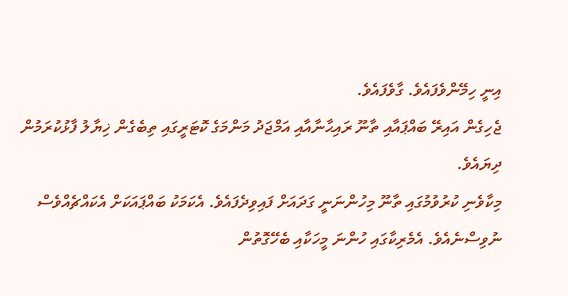އިނީ ހިމޭންވެފައެވެ. ގާވެފައެވެ.
ޖެހިގެން އައިރޭ ބައްޕައާއި ތާނޫ ރައިޙާނާއާއި އަމްޖަދު މަންމަގެ ކޮޓަރީގައި ތިބެގެން ޚިޔާލު ފާޅުކުރަމުން ދިޔައެވެ.
މިކާވެނި ކުރުވުމުގައި ތާނޫ މިހުންނަނީ ގަދައަށް ފައިވިދެފައެވެ. އެކަމަކު ބައްޕައަކަށް އެކައްޗެއްވެސް ނުވިސްނެއެވެ. އެމެރިކާގައި ހުންނަ މީހަކާއި ބެހޭގޮތުން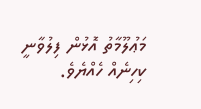މަޢުލޫމާތު އޮޅުން ފިލުވާނީ ކިހިނެއް ހެއްޔެވެ.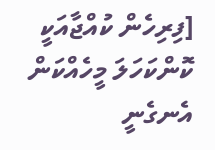[ފިރިހެން ކުއްޖާއަކީ ކޮންކަހަލަ މީހެއްކަން އެނގެނީ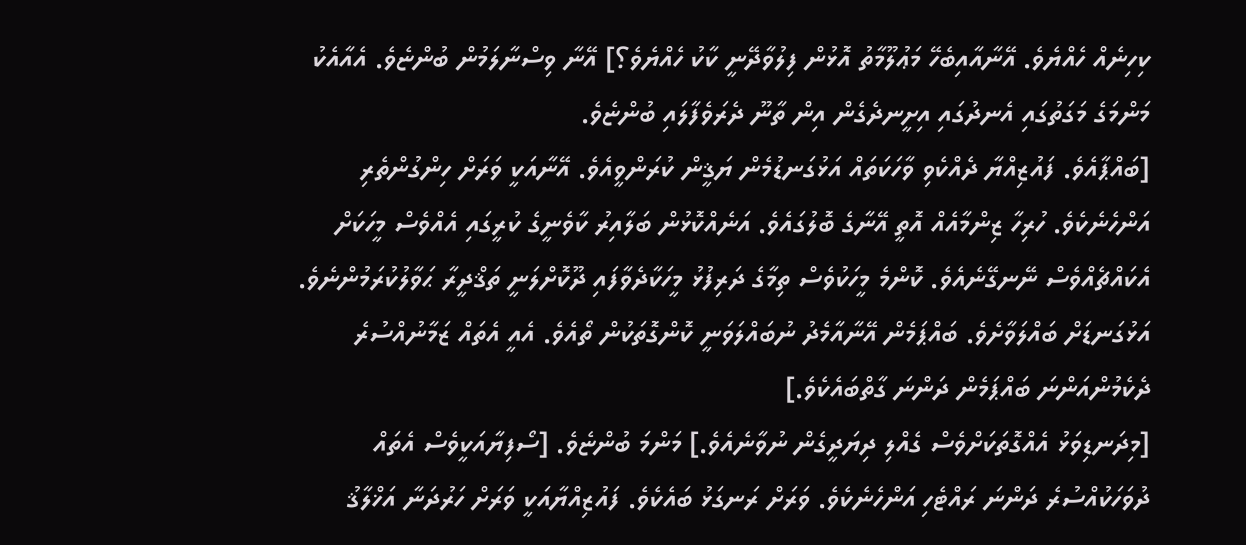ކިހިނެއް ހެއްޔެވެ. އޭނާއާއިބެހޭ މަޢުލޫމާތު އޮޅުން ފިލުވާދޭނީ ކާކު ހެއްޔެވެ؟] އޭނާ ވިސްނާލަމުން ބުންޏެވެ. އެއާއެކު މަންމަގެ މަގަތުގައި އެނދުގައި އިށީނދެގެން އިން ތާނޫ ދެރަވެފާލައި ބުންޏެވެ.
[ބައްޕާއެވެ. ފައުޒިއްޔާ ދެއްކެވި ވާހަކަތައް އަޅުގަނޑުމެން ޔަޤީން ކުރަންވީއެވެ. އޭނާއަކީ ވަރަށް ހިންގުންތެރި އަންހެނެކެވެ. ހުރިހާ ޒިންމާއެއް އޮތީ އޭނާގެ ބޮލުގައެވެ. އަނެއްކޮޅުން ބަލާއިރު ކާވެނީގެ ކުރީގައި އެއްވެސް މީހަކަށް އެކައްޗެއްވެސް ނޭނގޭނެއެވެ. ކޮންމެ މީހަކުވެސް ތިމާގެ ދަރިފުޅު މީހަކާދެވާފައި ދޫކޮށްލަނީ ތަޤްދީރާ ޙަވާލުކުރަމުންނެވެ. އަޅުގަނޑަށް ބައްލަވާށެވެ. ބައްޕަމެން އޭނާއާމެދު ނުބައްލަވަނީ ކޮންގޮތަކުން ތޯއެވެ. އެއީ އެތައް ޒަމާނުއްސުރެ ދެކެމުންއަންނަ ބައްޕަމެން ދަންނަ ގާތްބައެކެވެ.]
[މިދަނޑިވަޅު އެއްގޮތަކަށްވެސް ގެއްލި ދިޔަދީގެން ނުވާނެއެވެ.] މަންމަ ބުންޏެވެ. [ސޯފިޔާއަކީވެސް އެތައް ދުވަހަކުއްސުރެ ދަންނަ ރައްޓެހި އަންހެނެކެވެ. ވަރަށް ރަނގަޅު ބައެކެވެ. ފައުޒިއްޔާއަކީ ވަރަށް ހަރުދަނާ އަޚްލާޤު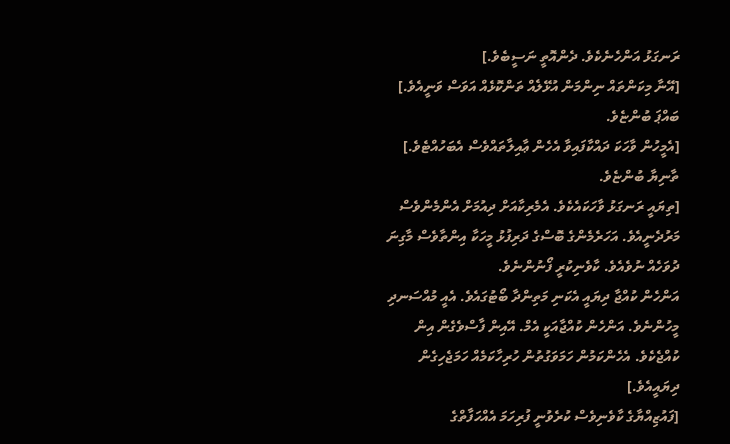ރަނގަޅު އަންހެނެކެވެ. ދެންއޮތީ ނަސީބެވެ.]
[އޭނާ މިކަންތައް ނިންމަން އުޅޭލެއް ތަންކޮޅެއް އަވަސް ވަނީއެވެ.] ބައްޕަ ބުންޏެވެ.
[އެމީހުން ވާހަކަ ދައްކާފައިވާ އެހެން ޢާއިލާތައްވެސް އެބަހުއްޓެވެ.] ތާނިޔާ ބުންޏެވެ.
[ތިޔައީ ރަނގަޅު ވާހަކައެކެވެ. އެމެރިކާއަށް ދިއުމަށް އެންމެންވެސް މަރުދެނީއެވެ. އަހަރެމެންގެ ބޮސްގެ ދަރިފުޅު މީހަކާ އިންތާވެސް މާގިނަ ދުވަހެއް ނުވެއެވެ. ކާވެނިކުރީ ފޯނުންނެވެ.
އަންހެން ކުއްޖާ ދިޔައީ އެކަނި މަތިންދާ ބޯޓުގައެވެ. އެއީ މުއްސަނދި މީހުންނެވެ. އަންހެން ކުއްޖާއަކީ އެމް. އޭއިން ފާސްވެގެން އިން ކުއްޖެކެވެ. އެހެންކަމުން ހަމަވަގުތުން ހުރިހާކަމެއް ހަމަޖެހިގެން ދިޔައީއެވެ.]
[ފައުޒިއްޔާގެ ކާވެނިވެސް ކުރެވުނީ ފުރިހަމަ އެއްހަފާތްގެ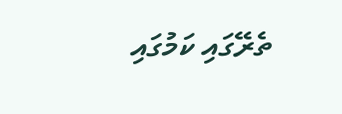ތެރޭގައި ކަމުގައި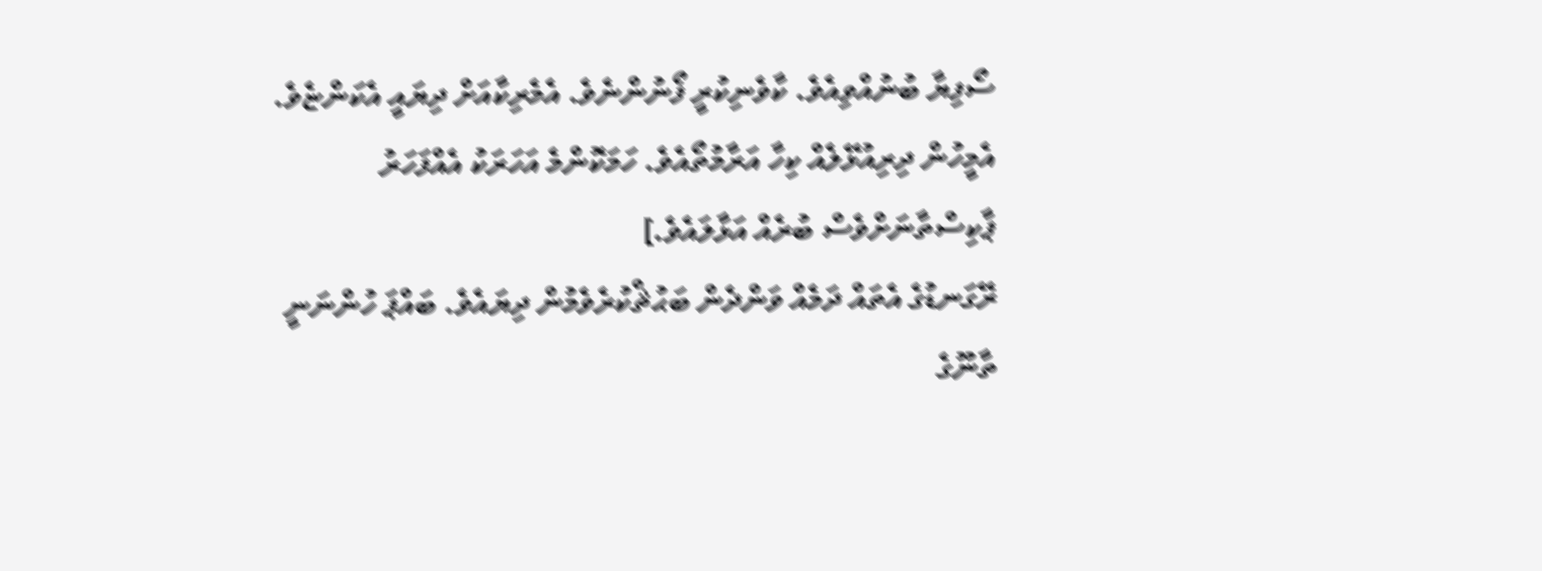ސޯފިޔާ ބުނުއްވިއެވެ. ކާވެނިކުރީ ފޯނުންނެވެ. އެމެރިކާއަށް ދިޔައީ އެކަންޏެވެ. އެމީހުން ދިރިއުޅޭލެއް ކިހާ އަރާމުތޯއެވެ. ހަމަކޮންމެ އަހަރަކު އެއްފަހަރު ޕާކިސްތާނަށްވެސް ބުރެއް އަޅާލައެވެ.]
ރޭގަނޑުގެ އެތައް ދަމެއް ވަންދެން ބަޙުޘްކުރެވެމުން ދިޔައެވެ. ބައްޕަ ހުންނަނީ ތާނޫގެ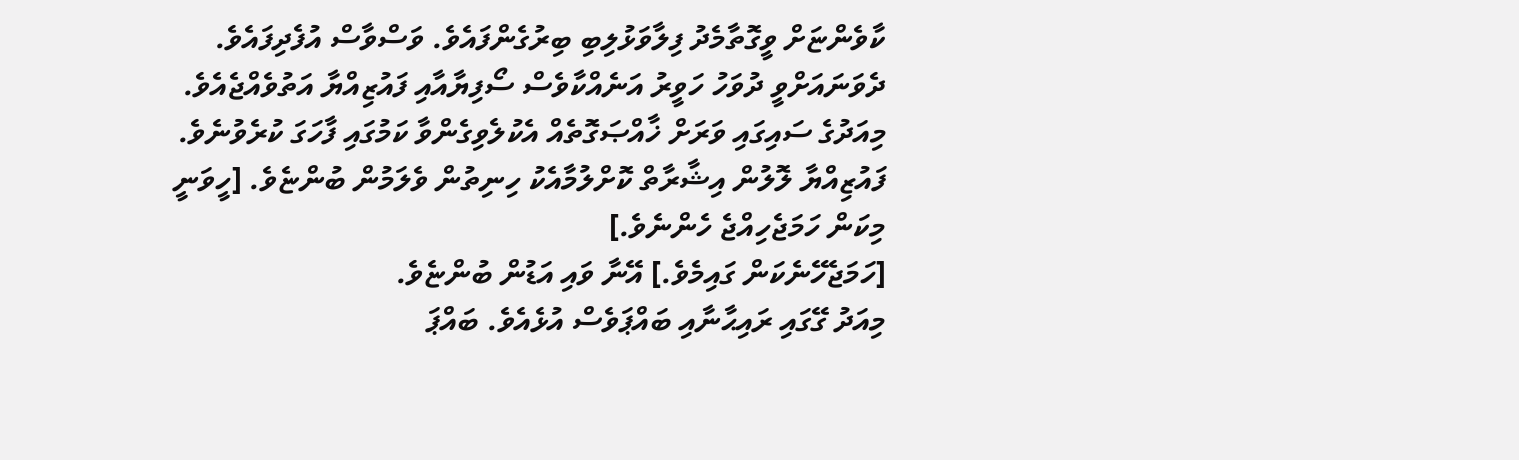ކާވެންޏަށް ވީގޮތާމެދު ފިލާވަޅުލިބި ބިރުގެންފައެވެ. ވަސްވާސް އުފެދިފައެވެ.
ދެވަނައަށްވީ ދުވަހު ހަވީރު އަނެއްކާވެސް ސޯފިޔާއާއި ފައުޒިއްޔާ އަތުވެއްޖެއެވެ.
މިއަދުގެ ސައިގައި ވަރަށް ޚާއްޞަގޮތެއް އެކުލެވިގެންވާ ކަމުގައި ފާހަގަ ކުރެވުނެވެ. ފައުޒިއްޔާ ލޮލުން އިޝާރާތް ކޮށްލުމާއެކު ހިނިތުން ވެލަމުން ބުންޏެވެ. [ހީވަނީ މިކަން ހަމަޖެހިއްޖެ ހެންނެވެ.]
[ހަމަޖެހޭނެކަން ގައިމެވެ.] އޭނާ ވައި އަޑުން ބުންޏެވެ.
މިއަދު ގޭގައި ރައިޙާނާއި ބައްޕަވެސް އުޅެއެވެ. ބައްޕަ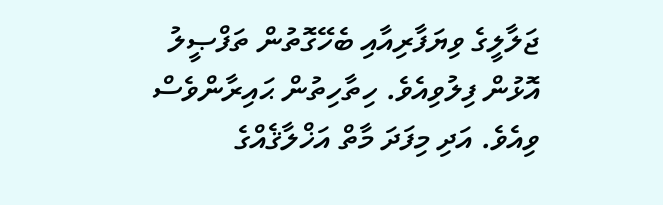ޖަލާލީގެ ވިޔަފާރިއާއި ބެހޭގޮތުން ތަފްޞީލު އޮޅުން ފިލުވިއެވެ. ހިތާހިތުން ޙައިރާންވެސް ވިއެވެ. އަދި މިފަދަ މާތް އަޚްލާޤެއްގެ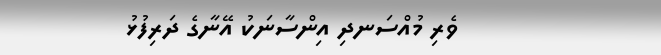ވެރި މުއްސަނދި އިންސާނަކު އޭނާގެ ދަރިފުޅު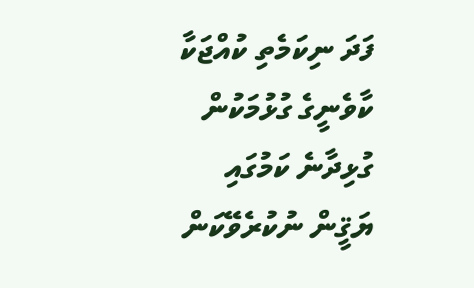ފަދަ ނިކަމެތި ކުއްޖަކާ ކާވެނީގެ ގުޅުމަކުން ގުޅިދާނެ ކަމުގައި ޔަޤީން ނުކުރެވޭކަން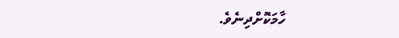ހާމަކޮށްދިނެވެ.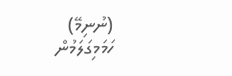(ނުނިމޭ)
ހަމަމިގަލަމުން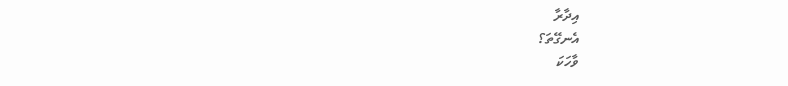އިދާރާ
އެނގޭތަ؟
ވާހަކަ